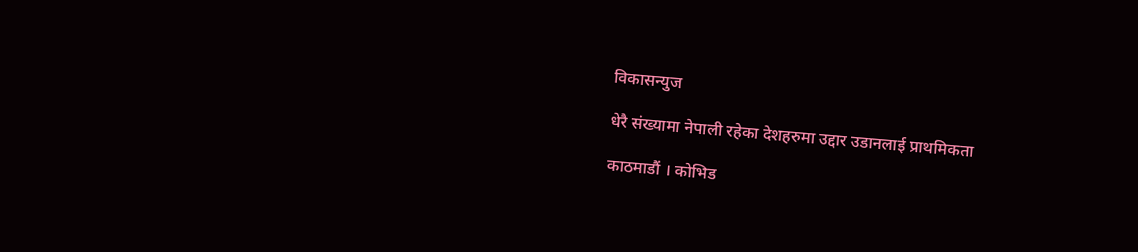विकासन्युज

धेरै संख्यामा नेपाली रहेका देशहरुमा उद्दार उडानलाई प्राथमिकता

काठमाडौं । कोभिड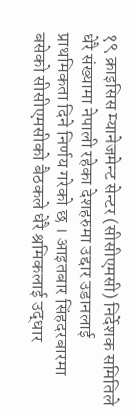१९ क्राइसिस म्यानेजमेन्ट सेन्टर (सीसीएमसी) निर्देशक समितिले धेरै संख्यामा नेपाली रहेका देशहरुमा उद्दार उडानलाई प्राथमिकता दिने निर्णय गरेको छ । आइतबार सिंहदरबारमा बसेको सीसीएमसीको बैठकले धेरै श्रमिकलाई उद्धार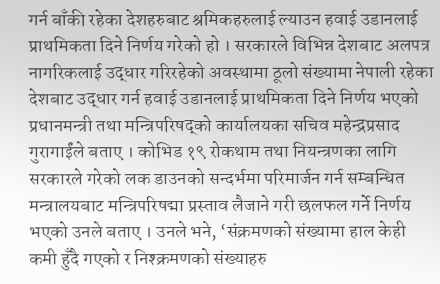गर्न बाँकी रहेका देशहरुबाट श्रमिकहरुलाई ल्याउन हवाई उडानलाई प्राथमिकता दिने निर्णय गरेको हो । सरकारले विभिन्न देशबाट अलपत्र नागरिकलाई उद्धार गरिरहेको अवस्थामा ठूलो संख्यामा नेपाली रहेका देशबाट उद्धार गर्न हवाई उडानलाई प्राथमिकता दिने निर्णय भएको प्रधानमन्त्री तथा मन्त्रिपरिषद्को कार्यालयका सचिव महेन्द्रप्रसाद गुरागाईंले बताए । कोभिड १९ रोकथाम तथा नियन्त्रणका लागि सरकारले गरेको लक डाउनको सन्दर्भमा परिमार्जन गर्न सम्बन्धित मन्त्रालयबाट मन्त्रिपरिषद्मा प्रस्ताव लैजाने गरी छलफल गर्ने निर्णय भएको उनले बताए । उनले भने, ‘संक्रमणको संख्यामा हाल केही कमी हुँदै गएको र निश्क्रमणको संख्याहरु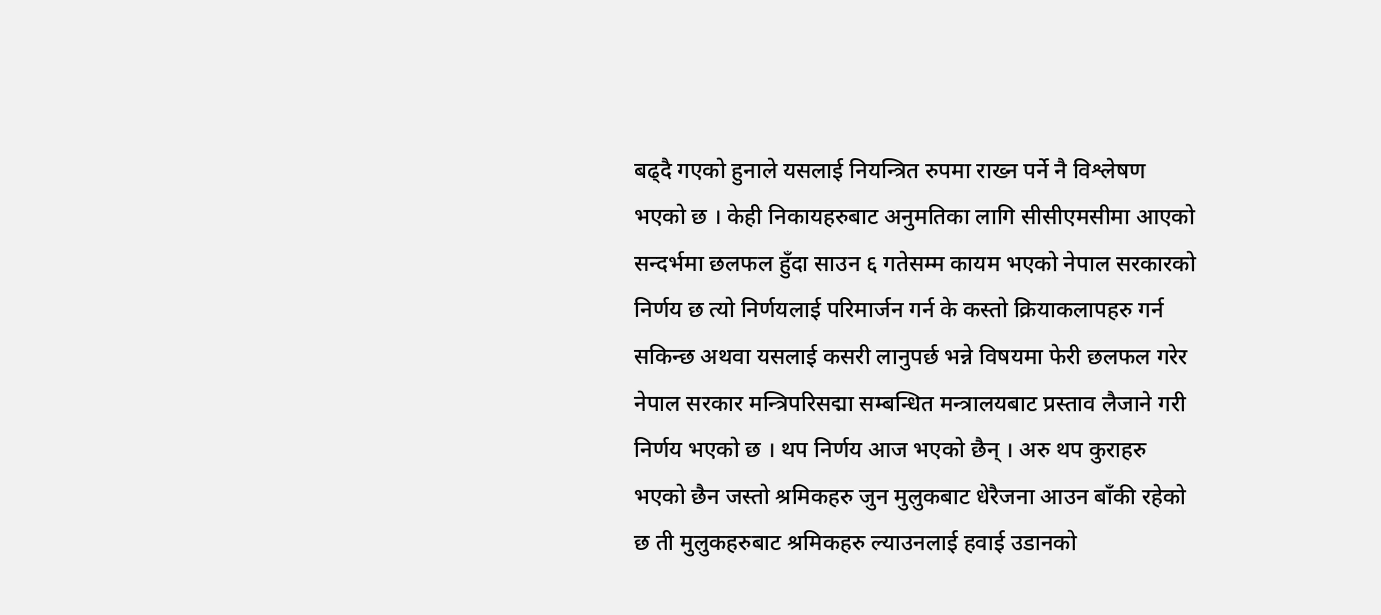बढ्दै गएको हुनाले यसलाई नियन्त्रित रुपमा राख्न पर्ने नै विश्लेषण भएको छ । केही निकायहरुबाट अनुमतिका लागि सीसीएमसीमा आएको सन्दर्भमा छलफल हुँदा साउन ६ गतेसम्म कायम भएको नेपाल सरकारको निर्णय छ त्यो निर्णयलाई परिमार्जन गर्न के कस्तो क्रियाकलापहरु गर्न सकिन्छ अथवा यसलाई कसरी लानुपर्छ भन्ने विषयमा फेरी छलफल गरेर नेपाल सरकार मन्त्रिपरिसद्मा सम्बन्धित मन्त्रालयबाट प्रस्ताव लैजाने गरी निर्णय भएको छ । थप निर्णय आज भएको छैन् । अरु थप कुराहरु भएको छैन जस्तो श्रमिकहरु जुन मुलुकबाट धेरैजना आउन बाँकी रहेको छ ती मुलुकहरुबाट श्रमिकहरु ल्याउनलाई हवाई उडानको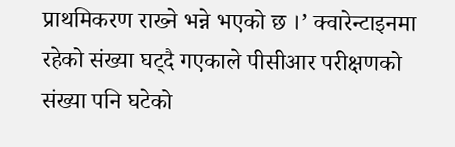प्राथमिकरण राख्ने भन्ने भएको छ ।’ क्वारेन्टाइनमा रहेको संख्या घट्दै गएकाले पीसीआर परीक्षणको संख्या पनि घटेको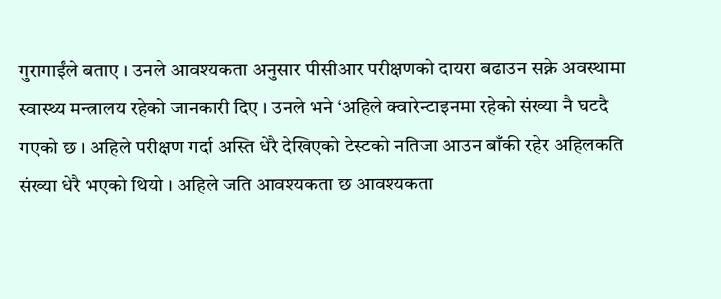गुरागाईंले बताए । उनले आवश्यकता अनुसार पीसीआर परीक्षणको दायरा बढाउन सक्ने अवस्थामा स्वास्थ्य मन्त्रालय रहेको जानकारी दिए । उनले भने ‘अहिले क्वारेन्टाइनमा रहेको संख्या नै घटदै गएको छ । अहिले परीक्षण गर्दा अस्ति धेरै देखिएको टेस्टको नतिजा आउन बाँकी रहेर अहिलकति संख्या धेरै भएको थियो । अहिले जति आवश्यकता छ आवश्यकता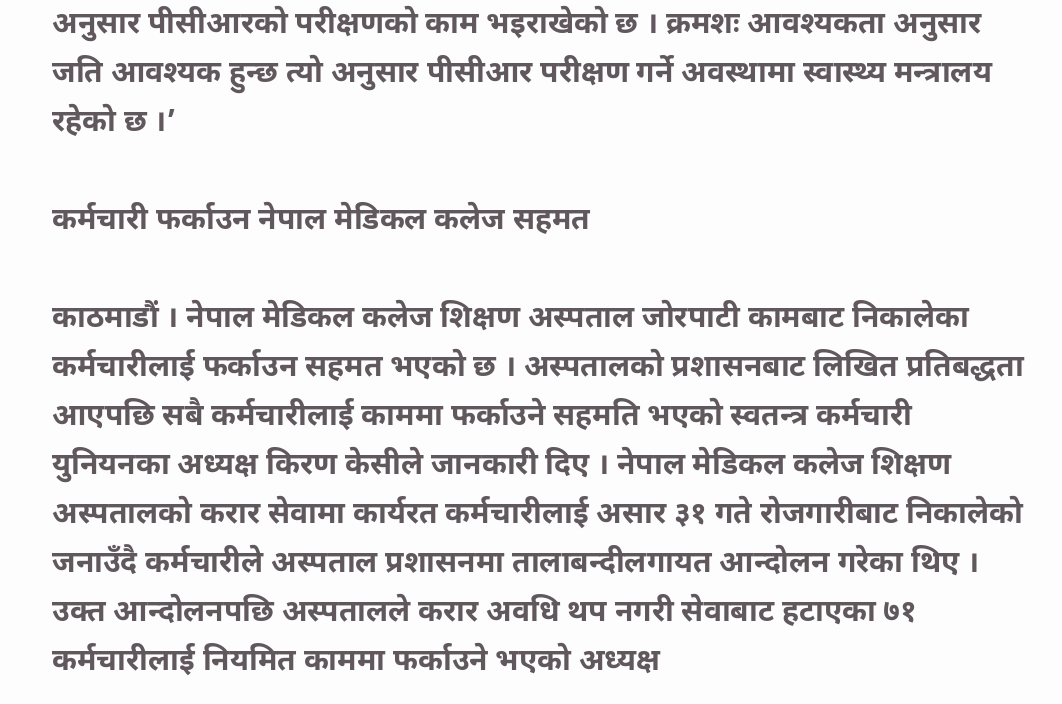अनुसार पीसीआरको परीक्षणको काम भइराखेको छ । क्रमशः आवश्यकता अनुसार जति आवश्यक हुन्छ त्यो अनुसार पीसीआर परीक्षण गर्ने अवस्थामा स्वास्थ्य मन्त्रालय रहेको छ ।’

कर्मचारी फर्काउन नेपाल मेडिकल कलेज सहमत

काठमाडौं । नेपाल मेडिकल कलेज शिक्षण अस्पताल जोरपाटी कामबाट निकालेका कर्मचारीलाई फर्काउन सहमत भएको छ । अस्पतालको प्रशासनबाट लिखित प्रतिबद्धता आएपछि सबै कर्मचारीलाई काममा फर्काउने सहमति भएको स्वतन्त्र कर्मचारी युनियनका अध्यक्ष किरण केसीले जानकारी दिए । नेपाल मेडिकल कलेज शिक्षण अस्पतालको करार सेवामा कार्यरत कर्मचारीलाई असार ३१ गते रोजगारीबाट निकालेको जनाउँदै कर्मचारीले अस्पताल प्रशासनमा तालाबन्दीलगायत आन्दोलन गरेका थिए । उक्त आन्दोलनपछि अस्पतालले करार अवधि थप नगरी सेवाबाट हटाएका ७१ कर्मचारीलाई नियमित काममा फर्काउने भएको अध्यक्ष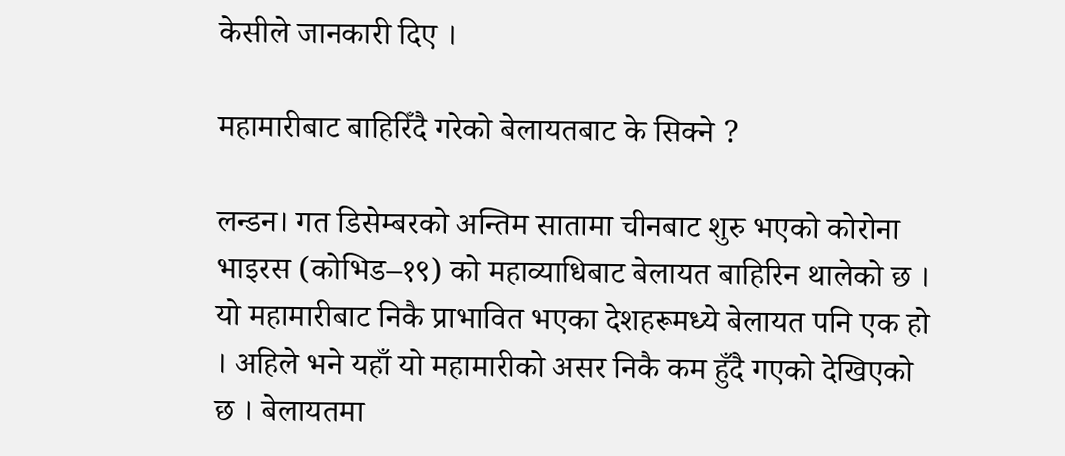केसीले जानकारी दिए ।

महामारीबाट बाहिरिँदै गरेको बेलायतबाट के सिक्ने ?

लन्डन। गत डिसेम्बरको अन्तिम सातामा चीनबाट शुरु भएको कोरोना भाइरस (कोभिड–१९) को महाव्याधिबाट बेलायत बाहिरिन थालेको छ । यो महामारीबाट निकै प्राभावित भएका देशहरूमध्ये बेलायत पनि एक हो । अहिले भने यहाँ यो महामारीको असर निकै कम हुँदै गएको देखिएको छ । बेलायतमा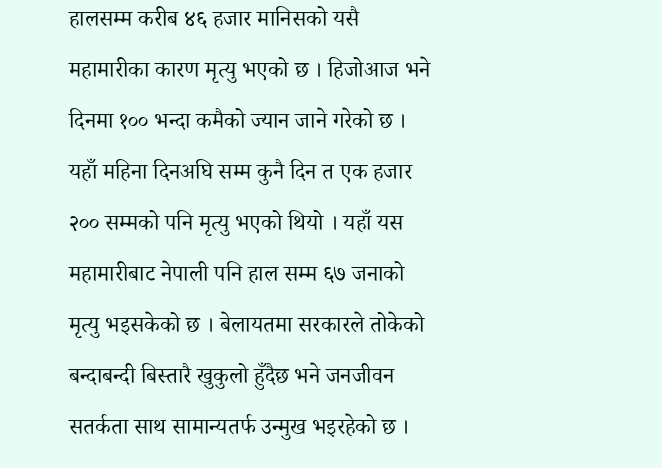हालसम्म करीब ४६ हजार मानिसको यसै महामारीका कारण मृत्यु भएको छ । हिजोआज भने दिनमा १०० भन्दा कमैको ज्यान जाने गरेको छ । यहाँ महिना दिनअघि सम्म कुनै दिन त एक हजार २०० सम्मको पनि मृत्यु भएको थियो । यहाँ यस महामारीबाट नेपाली पनि हाल सम्म ६७ जनाको मृत्यु भइसकेको छ । बेलायतमा सरकारले तोकेको बन्दाबन्दी बिस्तारै खुकुलो हुँदैछ भने जनजीवन सतर्कता साथ सामान्यतर्फ उन्मुख भइरहेको छ ।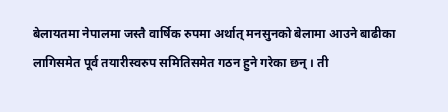बेलायतमा नेपालमा जस्तै वार्षिक रुपमा अर्थात् मनसुनको बेलामा आउने बाढीका लागिसमेत पूर्व तयारीस्वरुप समितिसमेत गठन हुने गरेका छन् । ती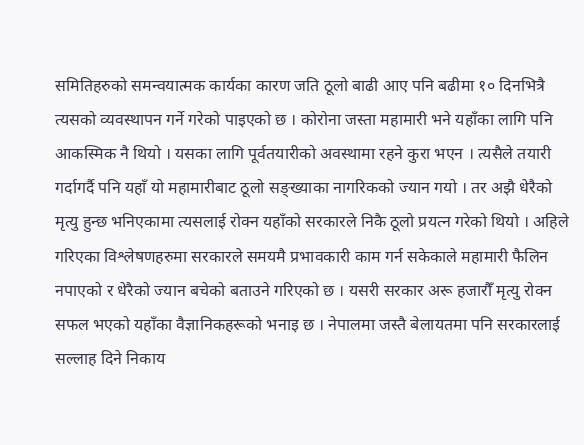समितिहरुको समन्वयात्मक कार्यका कारण जति ठूलो बाढी आए पनि बढीमा १० दिनभित्रै त्यसको व्यवस्थापन गर्ने गरेको पाइएको छ । कोरोना जस्ता महामारी भने यहाँका लागि पनि आकस्मिक नै थियो । यसका लागि पूर्वतयारीको अवस्थामा रहने कुरा भएन । त्यसैले तयारी गर्दागर्दै पनि यहाँ यो महामारीबाट ठूलो सङ्ख्याका नागरिकको ज्यान गयो । तर अझै धेरैको मृत्यु हुन्छ भनिएकामा त्यसलाई रोक्न यहाँको सरकारले निकै ठूलो प्रयत्न गरेको थियो । अहिले गरिएका विश्लेषणहरुमा सरकारले समयमै प्रभावकारी काम गर्न सकेकाले महामारी फैलिन नपाएको र धेरैको ज्यान बचेको बताउने गरिएको छ । यसरी सरकार अरू हजारौँ मृत्यु रोक्न सफल भएको यहाँका वैज्ञानिकहरूको भनाइ छ । नेपालमा जस्तै बेलायतमा पनि सरकारलाई सल्लाह दिने निकाय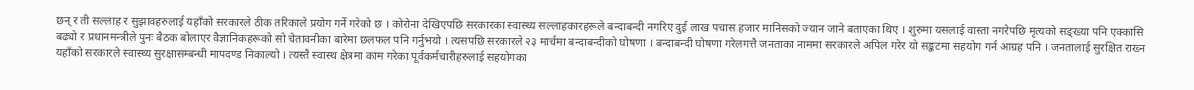छन् र ती सल्लाह र सुझावहरुलाई यहाँको सरकारले ठीक तरिकाले प्रयोग गर्ने गरेको छ । कोरोना देखिएपछि सरकारका स्वास्थ्य सल्लाहकारहरूले बन्दाबन्दी नगरिए दुई लाख पचास हजार मानिसको ज्यान जाने बताएका थिए । शुरुमा यसलाई वास्ता नगरेपछि मृत्यको सङ्ख्या पनि एक्कासि बढ्यो र प्रधानमन्त्रीले पुनः बैठक बोलाएर वैज्ञानिकहरूको सो चेतावनीका बारेमा छलफल पनि गर्नुभयो । त्यसपछि सरकारले २३ मार्चमा बन्दाबन्दीको घोषणा । बन्दाबन्दी घोषणा गरेलगत्तै जनताका नाममा सरकारले अपिल गरेर यो सङ्कटमा सहयोग गर्न आग्रह पनि । जनतालाई सुरक्षित राख्न यहाँको सरकारले स्वास्थ्य सुरक्षासम्बन्धी मापदण्ड निकाल्यो । त्यस्तै स्वास्थ क्षेत्रमा काम गरेका पूर्वकर्मचारीहरुलाई सहयोगका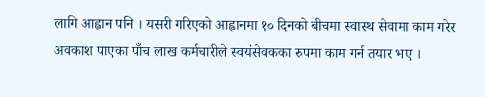लागि आह्वान पनि । यसरी गरिएको आह्वानमा १० दिनको बीचमा स्वास्थ सेवामा काम गरेर अवकाश पाएका पाँच लाख कर्मचारीले स्वयंसेवकका रुपमा काम गर्न तयार भए ।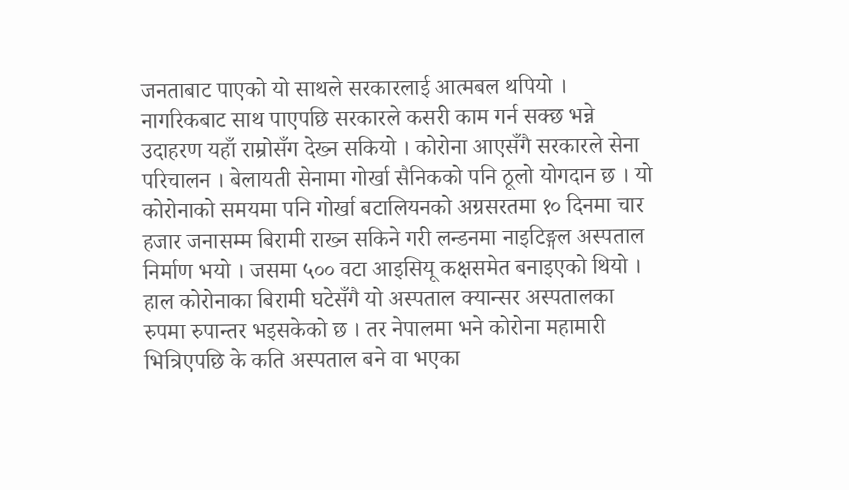जनताबाट पाएको यो साथले सरकारलाई आत्मबल थपियो । नागरिकबाट साथ पाएपछि सरकारले कसरी काम गर्न सक्छ भन्ने उदाहरण यहाँ राम्रोसँग देख्न सकियो । कोरोना आएसँगै सरकारले सेना परिचालन । बेलायती सेनामा गोर्खा सैनिकको पनि ठूलो योगदान छ । यो कोरोनाको समयमा पनि गोर्खा बटालियनको अग्रसरतमा १० दिनमा चार हजार जनासम्म बिरामी राख्न सकिने गरी लन्डनमा नाइटिङ्गल अस्पताल निर्माण भयो । जसमा ५०० वटा आइसियू कक्षसमेत बनाइएको थियो । हाल कोरोनाका बिरामी घटेसँगै यो अस्पताल क्यान्सर अस्पतालका रुपमा रुपान्तर भइसकेको छ । तर नेपालमा भने कोरोना महामारी भित्रिएपछि के कति अस्पताल बने वा भएका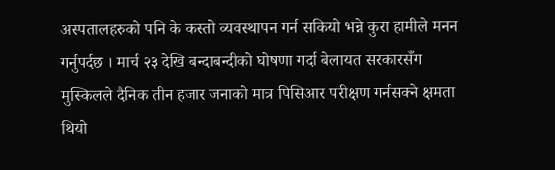अस्पतालहरुको पनि के कस्तो व्यवस्थापन गर्न सकियो भन्ने कुरा हामीले मनन गर्नुपर्दछ । मार्च २३ देखि बन्दाबन्दीको घोषणा गर्दा बेलायत सरकारसँग मुस्किलले दैनिक तीन हजार जनाको मात्र पिसिआर परीक्षण गर्नसक्ने क्षमता थियो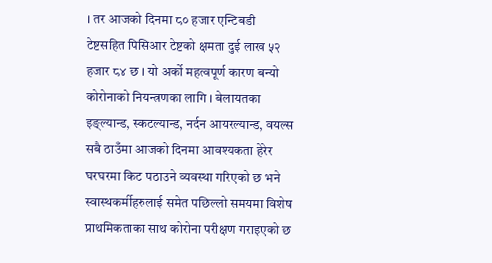। तर आजको दिनमा ८० हजार एन्टिबडी टेष्टसहित पिसिआर टेष्टको क्षमता दुई लाख ५२ हजार ८४ छ । यो अर्को महत्वपूर्ण कारण बन्यो कोरोनाको नियन्त्रणका लागि । बेलायतका इङ्ल्यान्ड, स्कटल्यान्ड, नर्दन आयरल्यान्ड, वयल्स सबै ठाउँमा आजको दिनमा आवश्यकता हेरेर घरघरमा किट पठाउने व्यवस्था गरिएको छ भने स्वास्थकर्मीहरुलाई समेत पछिल्लो समयमा विशेष प्राथमिकताका साथ कोरोना परीक्षण गराइएको छ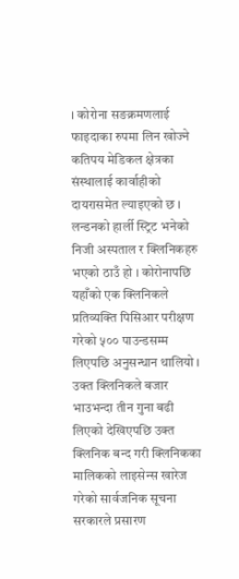। कोरोना सङक्रमणलाई फाइदाका रुपमा लिन खोज्ने कतिपय मेडिकल क्षेत्रका संस्थालाई कार्वाहीको दायरासमेत ल्याइएको छ । लन्डनको हार्ली स्ट्रिट भनेको निजी अस्पताल र क्लिनिकहरु भएको ठाउँ हो । कोरोनापछि यहाँको एक क्लिनिकले प्रतिव्यक्ति पिसिआर परीक्षण गरेको ५०० पाउन्डसम्म लिएपछि अनुसन्धान थालियो । उक्त क्लिनिकले बजार भाउभन्दा तीन गुना बढी लिएको देखिएपछि उक्त क्लिनिक बन्द गरी क्लिनिकका मालिकको लाइसेन्स खारेज गरेको सार्वजनिक सूचना सरकारले प्रसारण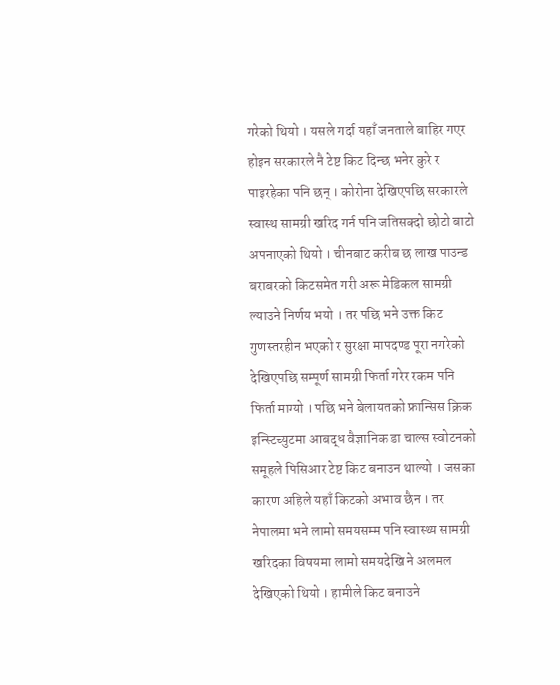गरेको थियो । यसले गर्दा यहाँ जनताले बाहिर गएर होइन सरकारले नै टेष्ट किट दिन्छ भनेर कुरे र पाइरहेका पनि छन् । कोरोना देखिएपछि सरकारले स्वास्थ सामग्री खरिद गर्न पनि जतिसक्दो छोटो बाटो अपनाएको थियो । चीनबाट करीब छ लाख पाउन्ड बराबरको किटसमेत गरी अरू मेडिकल सामग्री ल्याउने निर्णय भयो । तर पछि भने उक्त किट गुणस्तरहीन भएको र सुरक्षा मापदण्ड पूरा नगरेको देखिएपछि सम्पूर्ण सामग्री फिर्ता गरेर रकम पनि फिर्ता माग्यो । पछि भने बेलायतको फ्रान्सिस क्रिक इन्स्टिच्युटमा आबद्ध वैज्ञानिक डा चाल्स स्वोटनको समूहले पिसिआर टेष्ट किट बनाउन थाल्यो । जसका कारण अहिले यहाँ किटको अभाव छैन । तर नेपालमा भने लामो समयसम्म पनि स्वास्थ्य सामग्री खरिदका विषयमा लामो समयदेखि ने अलमल देखिएको थियो । हामीले किट बनाउने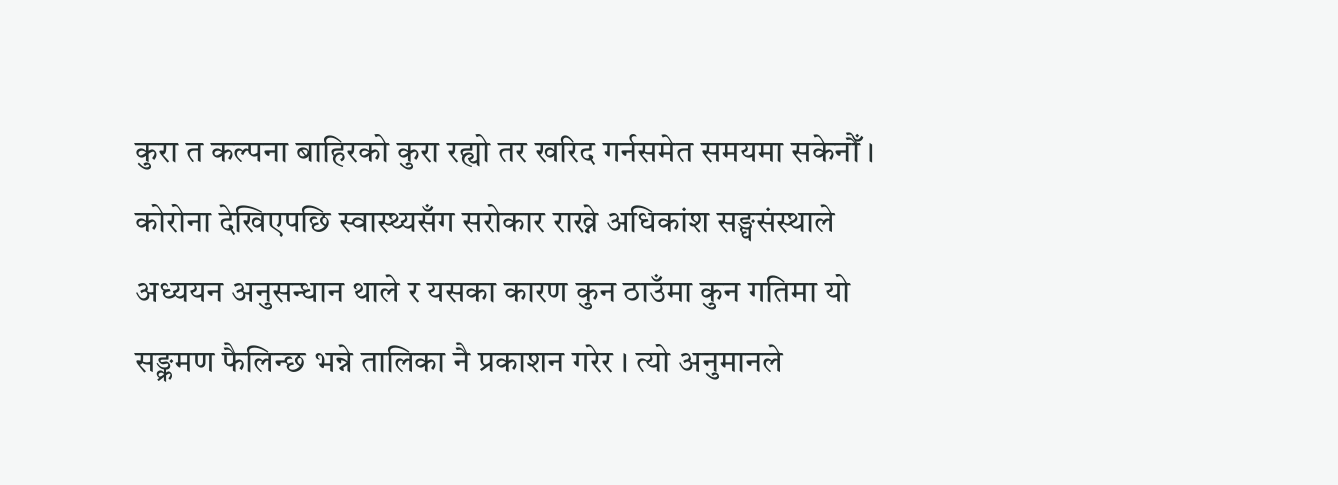कुरा त कल्पना बाहिरको कुरा रह्यो तर खरिद गर्नसमेत समयमा सकेनौँ । कोरोना देखिएपछि स्वास्थ्यसँग सरोकार राख्ने अधिकांश सङ्घसंस्थाले अध्ययन अनुसन्धान थाले र यसका कारण कुन ठाउँमा कुन गतिमा यो सङ्क्रमण फैलिन्छ भन्ने तालिका नै प्रकाशन गरेर । त्यो अनुमानले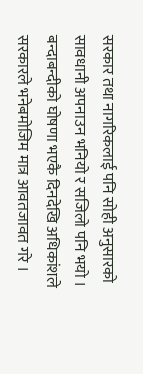सरकार तथा नागरिकलाई पनि सोही अनुसारको सावधानी अपनाउन भनियो र सजिलो पनि भयो । बन्दाबन्दीको घोषणा भएकै दिनदेखि अधिकांशले सरकारले भनेबमोजिम मात्र आवतजावत गरे ।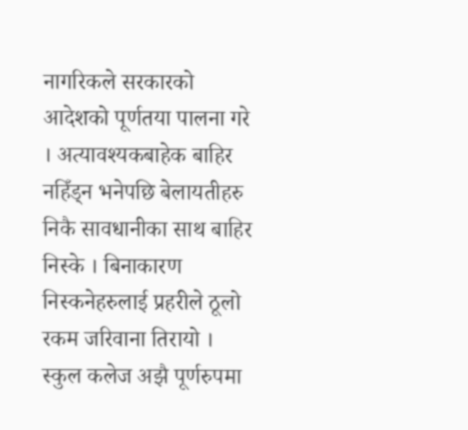नागरिकले सरकारको आदेशको पूर्णतया पालना गरे । अत्यावश्यकबाहेक बाहिर नहिँड्न भनेपछि बेलायतीहरु निकै सावधानीका साथ बाहिर निस्के । बिनाकारण निस्कनेहरुलाई प्रहरीले ठूलो रकम जरिवाना तिरायो । स्कुल कलेज अझै पूर्णरुपमा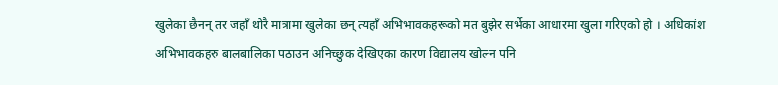खुलेका छैनन् तर जहाँ थोरै मात्रामा खुलेका छन् त्यहाँ अभिभावकहरूको मत बुझेर सर्भेका आधारमा खुला गरिएको हो । अधिकांश अभिभावकहरु बालबालिका पठाउन अनिच्छुक देखिएका कारण विद्यालय खोल्न पनि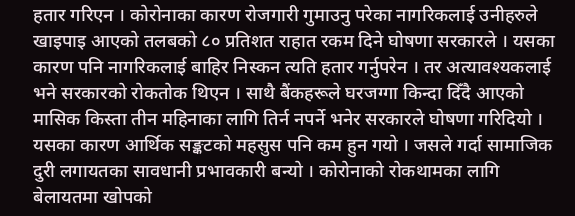हतार गरिएन । कोरोनाका कारण रोजगारी गुमाउनु परेका नागरिकलाई उनीहरुले खाइपाइ आएको तलबको ८० प्रतिशत राहात रकम दिने घोषणा सरकारले । यसका कारण पनि नागरिकलाई बाहिर निस्कन त्यति हतार गर्नुपरेन । तर अत्यावश्यकलाई भने सरकारको रोकतोक थिएन । साथै बैंकहरूले घरजग्गा किन्दा दिँदै आएको मासिक किस्ता तीन महिनाका लागि तिर्न नपर्ने भनेर सरकारले घोषणा गरिदियो । यसका कारण आर्थिक सङ्कटको महसुस पनि कम हुन गयो । जसले गर्दा सामाजिक दुरी लगायतका सावधानी प्रभावकारी बन्यो । कोरोनाको रोकथामका लागि बेलायतमा खोपको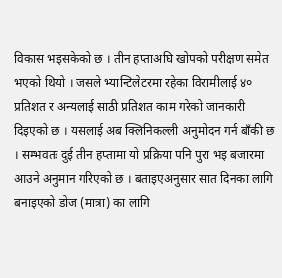विकास भइसकेको छ । तीन हप्ताअघि खोपको परीक्षण समेत भएको थियो । जसले भ्यान्टिलेटरमा रहेका विरामीलाई ४० प्रतिशत र अन्यलाई साठी प्रतिशत काम गरेको जानकारी दिइएको छ । यसलाई अब क्लिनिकल्ली अनुमोदन गर्न बाँकी छ । सम्भवतः दुई तीन हप्तामा यो प्रक्रिया पनि पुरा भइ बजारमा आउने अनुमान गरिएको छ । बताइएअनुसार सात दिनका लागि बनाइएको डोज (मात्रा) का लागि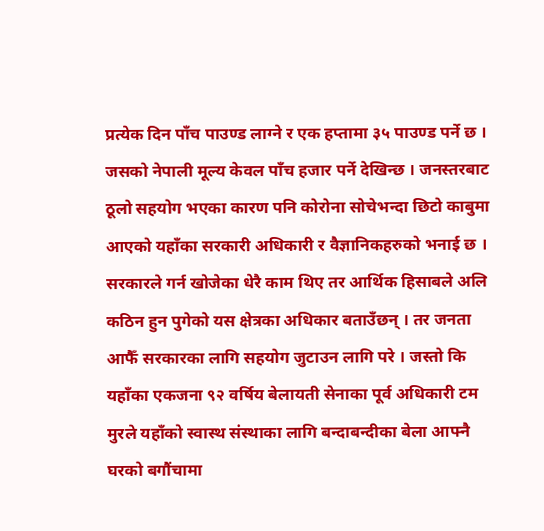प्रत्येक दिन पाँच पाउण्ड लाग्ने र एक हप्तामा ३५ पाउण्ड पर्ने छ । जसको नेपाली मूल्य केवल पाँच हजार पर्ने देखिन्छ । जनस्तरबाट ठूलो सहयोग भएका कारण पनि कोरोना सोचेभन्दा छिटो काबुमा आएको यहाँका सरकारी अधिकारी र वैज्ञानिकहरुको भनाई छ । सरकारले गर्न खोजेका धेरै काम थिए तर आर्थिक हिसाबले अलि कठिन हुन पुगेको यस क्षेत्रका अधिकार बताउँछन् । तर जनता आफैँ सरकारका लागि सहयोग जुटाउन लागि परे । जस्तो कि यहाँका एकजना ९२ वर्षिय बेलायती सेनाका पूर्व अधिकारी टम मुरले यहाँको स्वास्थ संस्थाका लागि बन्दाबन्दीका बेला आफ्नै घरको बगौंचामा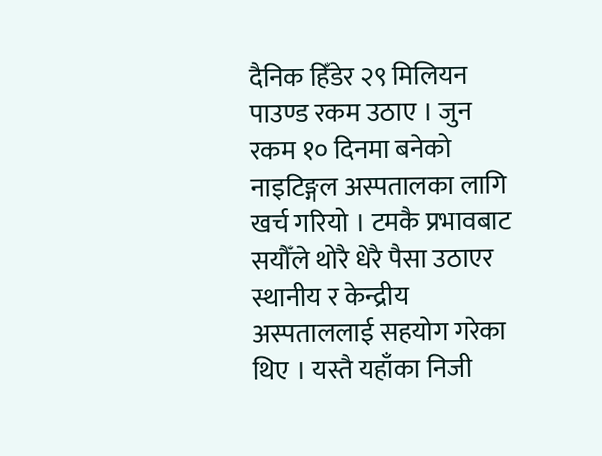दैनिक हिँडेर २९ मिलियन पाउण्ड रकम उठाए । जुन रकम १० दिनमा बनेको नाइटिङ्गल अस्पतालका लागि खर्च गरियो । टमकै प्रभावबाट सयौँले थोरै धेरै पैसा उठाएर स्थानीय र केन्द्रीय अस्पताललाई सहयोग गरेका थिए । यस्तै यहाँका निजी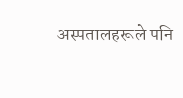अस्पतालहरूले पनि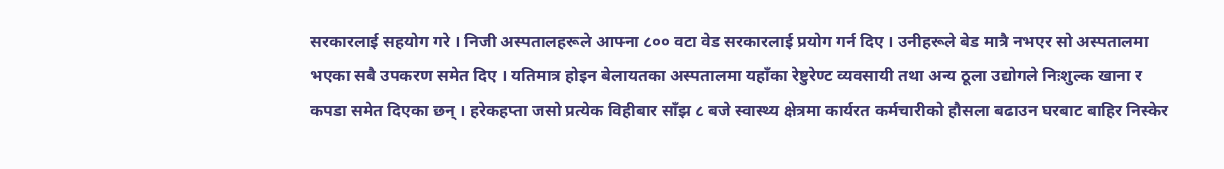सरकारलाई सहयोग गरे । निजी अस्पतालहरूले आफ्ना ८०० वटा वेड सरकारलाई प्रयोग गर्न दिए । उनीहरूले बेड मात्रै नभएर सो अस्पतालमा भएका सबै उपकरण समेत दिए । यतिमात्र होइन बेलायतका अस्पतालमा यहाँका रेष्टुरेण्ट व्यवसायी तथा अन्य ठूला उद्योगले निःशुल्क खाना र कपडा समेत दिएका छन् । हरेकहप्ता जसो प्रत्येक विहीबार साँझ ८ बजे स्वास्थ्य क्षेत्रमा कार्यरत कर्मचारीको हौसला बढाउन घरबाट बाहिर निस्केर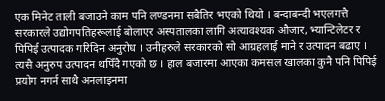एक मिनेट ताली बजाउने काम पनि लण्डनमा सबैतिर भएको थियो । बन्दाबन्दी भएलगत्तै सरकारले उद्योगपतिहरूलाई बोलाएर अस्पतालका लागि अत्यावश्यक औजार, भ्यान्टिलेटर र पिपिई उत्पादक गरिदिन अनुरोध । उनीहरुले सरकारको सो आग्रहलाई माने र उत्पादन बढाए । त्यसै अनुरुप उत्पादन थपिँदै गएको छ । हाल बजारमा आएका कमसल खालका कुनै पनि पिपिई प्रयोग नगर्न साथै अनलाइनमा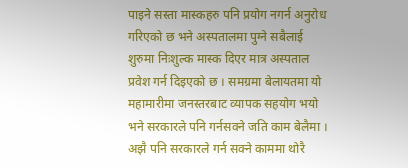पाइने सस्ता मास्कहरु पनि प्रयोग नगर्न अनुरोध गरिएको छ भने अस्पतालमा पुग्ने सबैलाई शुरुमा निःशुल्क मास्क दिएर मात्र अस्पताल प्रवेश गर्न दिइएको छ । समग्रमा बेलायतमा यो महामारीमा जनस्तरबाट व्यापक सहयोग भयो भने सरकारले पनि गर्नसक्ने जति काम बेलैमा । अझै पनि सरकारले गर्न सक्ने काममा थोरै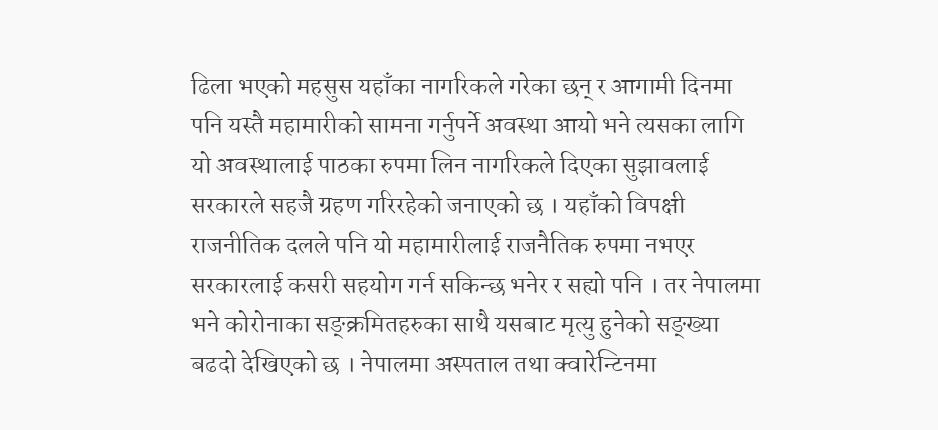ढिला भएको महसुस यहाँका नागरिकले गरेका छन् र आगामी दिनमा पनि यस्तै महामारीको सामना गर्नुपर्ने अवस्था आयो भने त्यसका लागि यो अवस्थालाई पाठका रुपमा लिन नागरिकले दिएका सुझावलाई सरकारले सहजै ग्रहण गरिरहेको जनाएको छ । यहाँको विपक्षी राजनीतिक दलले पनि यो महामारीलाई राजनैतिक रुपमा नभएर सरकारलाई कसरी सहयोग गर्न सकिन्छ भनेर र सह्यो पनि । तर नेपालमा भने कोरोनाका सङ्क्रमितहरुका साथै यसबाट मृत्यु हुनेको सङ्ख्या बढदो देखिएको छ । नेपालमा अस्पताल तथा क्वारेन्टिनमा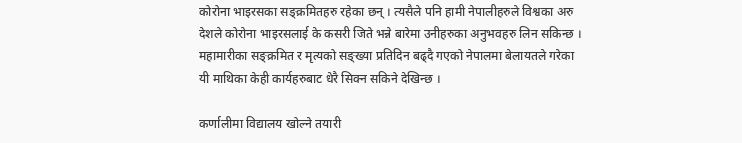कोरोना भाइरसका सङ्क्रमितहरु रहेका छन् । त्यसैले पनि हामी नेपालीहरुले विश्वका अरु देशले कोरोना भाइरसलाई के कसरी जिते भन्ने बारेमा उनीहरुका अनुभवहरु लिन सकिन्छ । महामारीका सङ्क्रमित र मृत्यको सङ्ख्या प्रतिदिन बढ्दै गएको नेपालमा बेलायतले गरेका यी माथिका केही कार्यहरुबाट धेरै सिक्न सकिने देखिन्छ ।

कर्णालीमा विद्यालय खोल्ने तयारी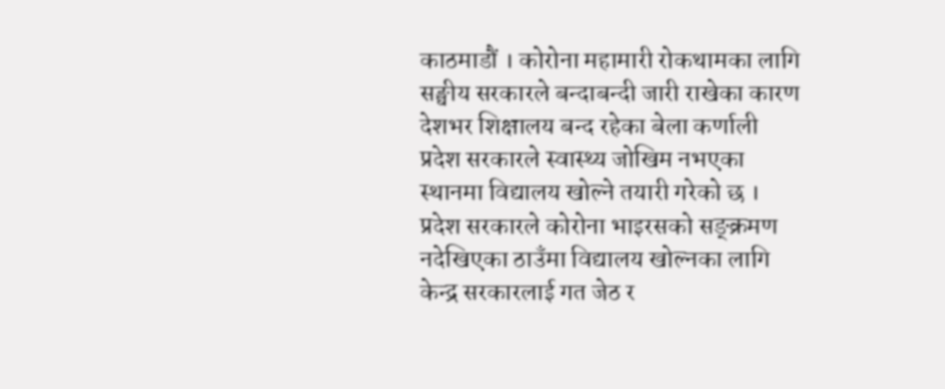काठमाडौ‌ं । कोरोना महामारी रोकथामका लागि सङ्घीय सरकारले बन्दाबन्दी जारी राखेका कारण देशभर शिक्षालय बन्द रहेका बेला कर्णाली प्रदेश सरकारले स्वास्थ्य जोखिम नभएका स्थानमा विद्यालय खोल्ने तयारी गरेको छ । प्रदेश सरकारले कोरोना भाइरसको सङ्क्रमण नदेखिएका ठाउँमा विद्यालय खोल्नका लागि केन्द्र सरकारलाई गत जेठ र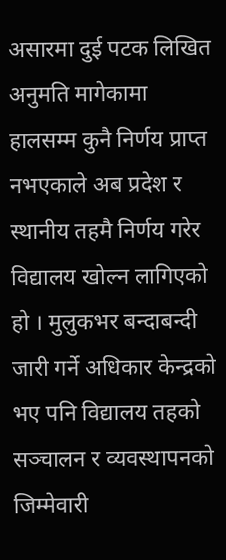असारमा दुई पटक लिखित अनुमति मागेकामा हालसम्म कुनै निर्णय प्राप्त नभएकाले अब प्रदेश र स्थानीय तहमै निर्णय गरेर विद्यालय खोल्न लागिएको हो । मुलुकभर बन्दाबन्दी जारी गर्ने अधिकार केन्द्रको भए पनि विद्यालय तहको सञ्चालन र व्यवस्थापनको जिम्मेवारी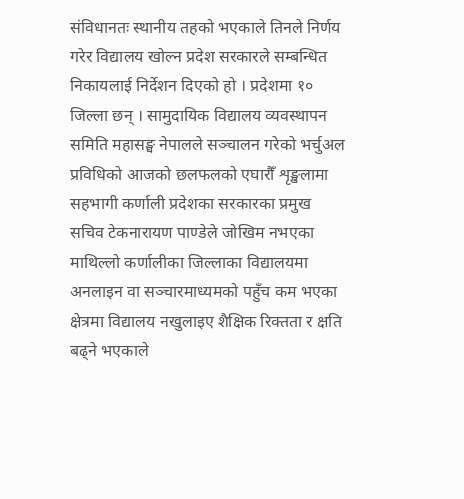संविधानतः स्थानीय तहको भएकाले तिनले निर्णय गरेर विद्यालय खोल्न प्रदेश सरकारले सम्बन्धित निकायलाई निर्देशन दिएको हो । प्रदेशमा १० जिल्ला छन् । सामुदायिक विद्यालय व्यवस्थापन समिति महासङ्घ नेपालले सञ्चालन गरेको भर्चुअल प्रविधिको आजको छलफलको एघारौँ शृङ्खलामा सहभागी कर्णाली प्रदेशका सरकारका प्रमुख सचिव टेकनारायण पाण्डेले जोखिम नभएका माथिल्लो कर्णालीका जिल्लाका विद्यालयमा अनलाइन वा सञ्चारमाध्यमको पहुँच कम भएका क्षेत्रमा विद्यालय नखुलाइए शैक्षिक रिक्तता र क्षति बढ्ने भएकाले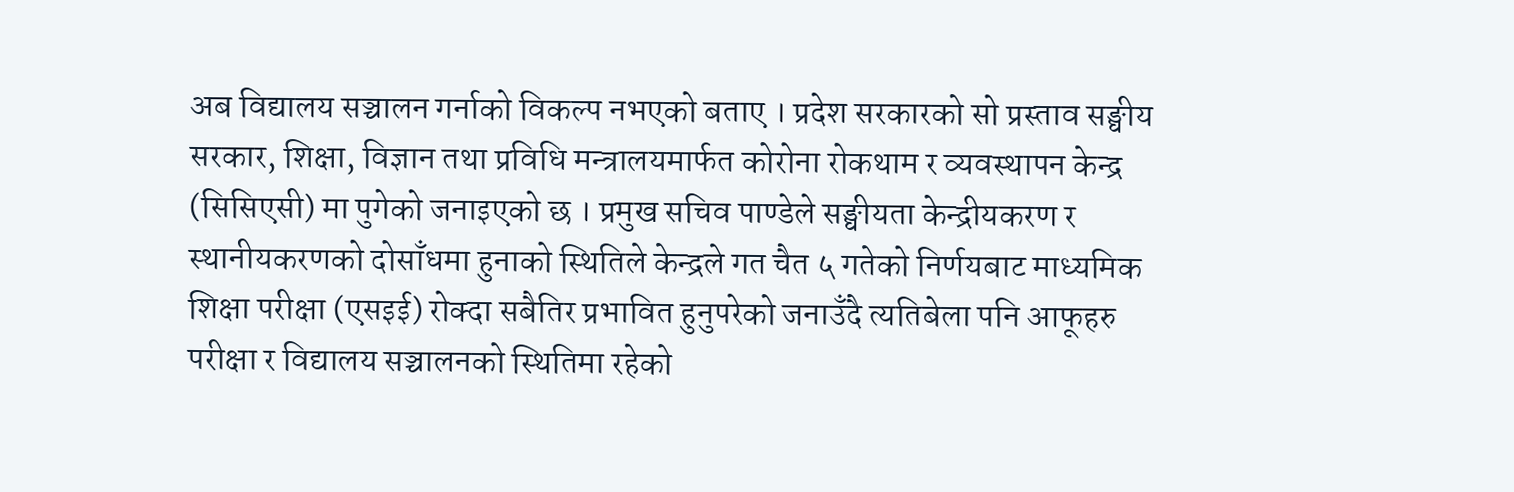अब विद्यालय सञ्चालन गर्नाको विकल्प नभएको बताए । प्रदेश सरकारको सो प्रस्ताव सङ्घीय सरकार, शिक्षा, विज्ञान तथा प्रविधि मन्त्रालयमार्फत कोरोना रोकथाम र व्यवस्थापन केन्द्र (सिसिएसी) मा पुगेको जनाइएको छ । प्रमुख सचिव पाण्डेले सङ्घीयता केन्द्रीयकरण र स्थानीयकरणको दोसाँधमा हुनाको स्थितिले केन्द्रले गत चैत ५ गतेको निर्णयबाट माध्यमिक शिक्षा परीक्षा (एसइई) रोक्दा सबैतिर प्रभावित हुनुपरेको जनाउँदै त्यतिबेला पनि आफूहरु परीक्षा र विद्यालय सञ्चालनको स्थितिमा रहेको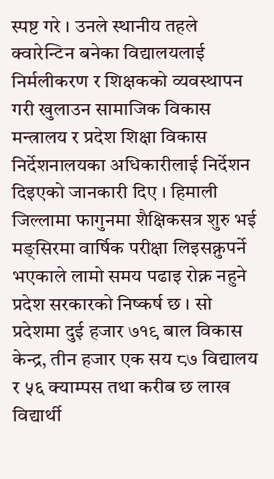स्पष्ट गरे । उनले स्थानीय तहले क्वारेन्टिन बनेका विद्यालयलाई निर्मलीकरण र शिक्षकको व्यवस्थापन गरी खुलाउन सामाजिक विकास मन्त्रालय र प्रदेश शिक्षा विकास निर्देशनालयका अधिकारीलाई निर्देशन दिइएको जानकारी दिए । हिमाली जिल्लामा फागुनमा शैक्षिकसत्र शुरु भई मङ्सिरमा वार्षिक परीक्षा लिइसक्नुपर्ने भएकाले लामो समय पढाइ रोक्न नहुने प्रदेश सरकारको निष्कर्ष छ । सो प्रदेशमा दुई हजार ७१९ बाल विकास केन्द्र, तीन हजार एक सय ८७ विद्यालय र ५६ क्याम्पस तथा करीब छ लाख विद्यार्थी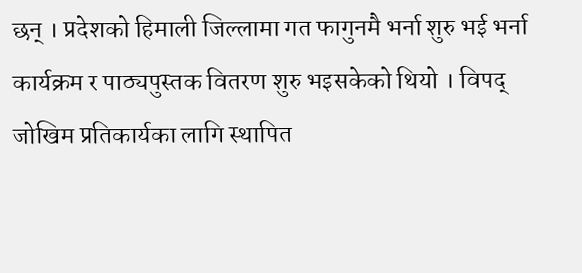छन् । प्रदेशको हिमाली जिल्लामा गत फागुनमै भर्ना शुरु भई भर्ना कार्यक्रम र पाठ्यपुस्तक वितरण शुरु भइसकेको थियो । विपद् जोखिम प्रतिकार्यका लागि स्थापित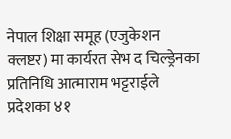नेपाल शिक्षा समूह (एजुकेशन क्लष्टर) मा कार्यरत सेभ द चिल्ड्रेनका प्रतिनिधि आत्माराम भट्टराईले प्रदेशका ४१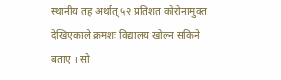स्थानीय तह अर्थात् ५२ प्रतिशत कोरोनामुक्त देखिएकाले क्रमशः विद्यालय खोल्न सकिने बताए । सो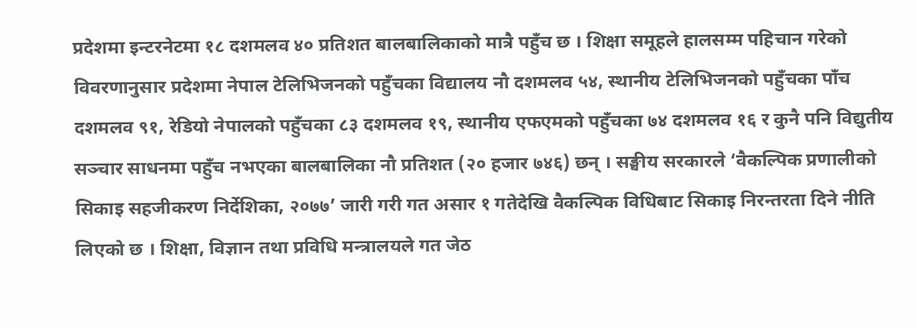प्रदेशमा इन्टरनेटमा १८ दशमलव ४० प्रतिशत बालबालिकाको मात्रै पहुँच छ । शिक्षा समूहले हालसम्म पहिचान गरेको विवरणानुसार प्रदेशमा नेपाल टेलिभिजनको पहुँचका विद्यालय नौ दशमलव ५४, स्थानीय टेलिभिजनको पहुँचका पाँच दशमलव ९१, रेडियो नेपालको पहुँचका ८३ दशमलव १९, स्थानीय एफएमको पहुँचका ७४ दशमलव १६ र कुनै पनि विद्युतीय सञ्चार साधनमा पहुँच नभएका बालबालिका नौ प्रतिशत (२० हजार ७४६) छन् । सङ्घीय सरकारले ‘वैकल्पिक प्रणालीको सिकाइ सहजीकरण निर्देशिका, २०७७’ जारी गरी गत असार १ गतेदेखि वैकल्पिक विधिबाट सिकाइ निरन्तरता दिने नीति लिएको छ । शिक्षा, विज्ञान तथा प्रविधि मन्त्रालयले गत जेठ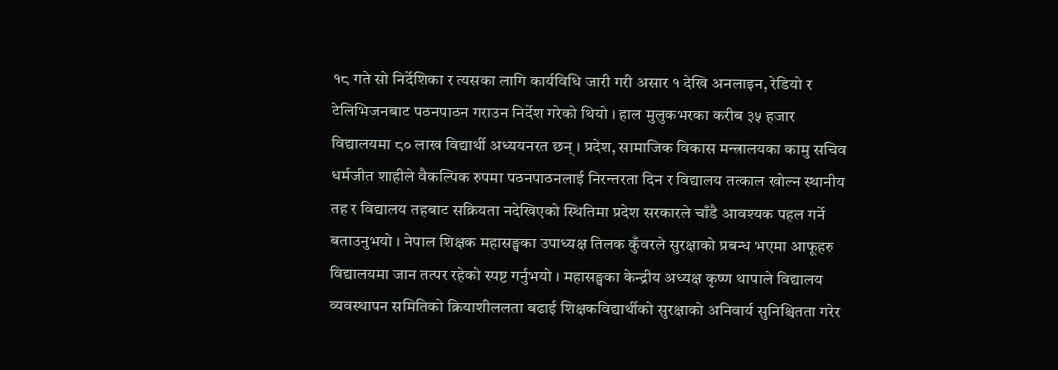१८ गते सो निर्देशिका र त्यसका लागि कार्यविधि जारी गरी असार १ देखि अनलाइन, रेडियो र टेलिभिजनबाट पठनपाठन गराउन निर्देश गरेको थियो । हाल मुलुकभरका करीब ३५ हजार विद्यालयमा ८० लाख विद्यार्थी अध्ययनरत छन् । प्रदेश, सामाजिक विकास मन्त्रालयका कामु सचिव धर्मजीत शाहीले वैकल्पिक रुपमा पठनपाठनलाई निरन्तरता दिन र विद्यालय तत्काल खोल्न स्थानीय तह र विद्यालय तहबाट सक्रियता नदेखिएको स्थितिमा प्रदेश सरकारले चाँडै आवश्यक पहल गर्ने बताउनुभयो । नेपाल शिक्षक महासङ्घका उपाध्यक्ष तिलक कुँवरले सुरक्षाको प्रबन्ध भएमा आफूहरु विद्यालयमा जान तत्पर रहेको स्पष्ट गर्नुभयो । महासङ्घका केन्द्रीय अध्यक्ष कृष्ण थापाले विद्यालय व्यवस्थापन समितिको क्रियाशीललता बढाई शिक्षकविद्यार्थीको सुरक्षाको अनिवार्य सुनिश्चितता गरेर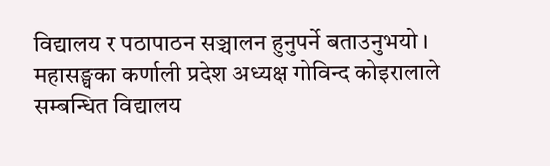विद्यालय र पठापाठन सञ्चालन हुनुपर्ने बताउनुभयो । महासङ्घका कर्णाली प्रदेश अध्यक्ष गोविन्द कोइरालाले सम्बन्धित विद्यालय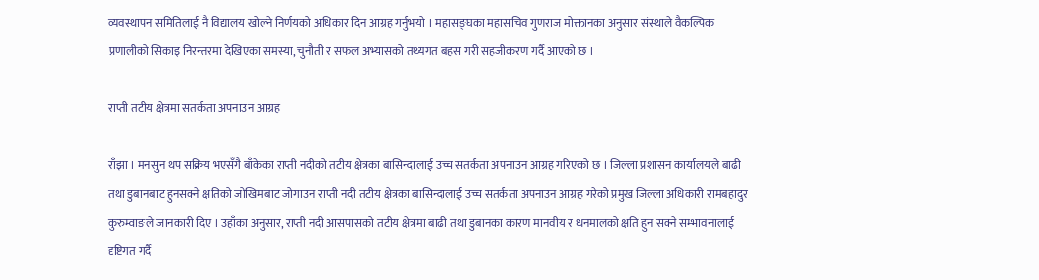व्यवस्थापन समितिलाई नै विद्यालय खोल्ने निर्णयको अधिकार दिन आग्रह गर्नुभयो । महासङ्घका महासचिव गुणराज मोक्तानका अनुसार संस्थाले वैकल्पिक प्रणालीको सिकाइ निरन्तरमा देखिएका समस्या, चुनौती र सफल अभ्यासको तथ्यगत बहस गरी सहजीकरण गर्दै आएको छ ।

राप्ती तटीय क्षेत्रमा सतर्कता अपनाउन आग्रह

राँझा । मनसुन थप सक्रिय भएसँगै बाँकेका राप्ती नदीको तटीय क्षेत्रका बासिन्दालाई उच्च सतर्कता अपनाउन आग्रह गरिएको छ । जिल्ला प्रशासन कार्यालयले बाढी तथा डुबानबाट हुनसक्ने क्षतिको जोखिमबाट जोगाउन राप्ती नदी तटीय क्षेत्रका बासिन्दालाई उच्च सतर्कता अपनाउन आग्रह गरेको प्रमुख जिल्ला अधिकारी रामबहादुर कुरुम्वाङले जानकारी दिए । उहाँका अनुसार, राप्ती नदी आसपासको तटीय क्षेत्रमा बाढी तथा डुबानका कारण मानवीय र धनमालको क्षति हुन सक्ने सम्भावनालाई दृष्टिगत गर्दै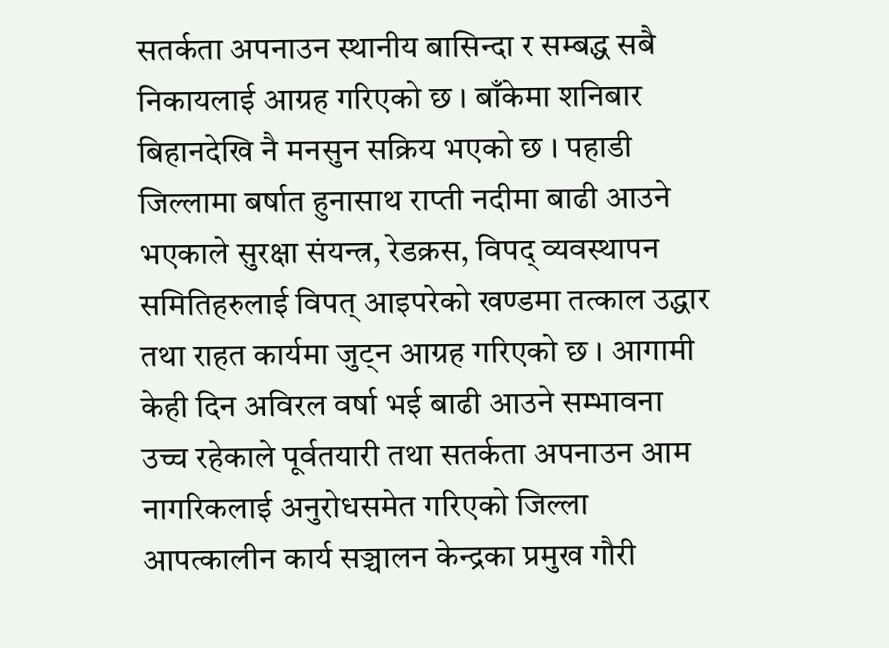सतर्कता अपनाउन स्थानीय बासिन्दा र सम्बद्ध सबै निकायलाई आग्रह गरिएको छ । बाँकेमा शनिबार बिहानदेखि नै मनसुन सक्रिय भएको छ । पहाडी जिल्लामा बर्षात हुनासाथ राप्ती नदीमा बाढी आउने भएकाले सुरक्षा संयन्त्र, रेडक्रस, विपद् व्यवस्थापन समितिहरुलाई विपत् आइपरेको खण्डमा तत्काल उद्धार तथा राहत कार्यमा जुट्न आग्रह गरिएको छ । आगामी केही दिन अविरल वर्षा भई बाढी आउने सम्भावना उच्च रहेकाले पूर्वतयारी तथा सतर्कता अपनाउन आम नागरिकलाई अनुरोधसमेत गरिएको जिल्ला आपत्कालीन कार्य सञ्चालन केन्द्रका प्रमुख गौरी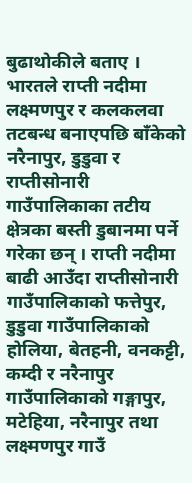बुढाथोकीले बताए । भारतले राप्ती नदीमा लक्ष्मणपुर र कलकलवा तटबन्ध बनाएपछि बाँकेको नरैनापुर, डुडुवा र राप्तीसोनारी गाउँपालिकाका तटीय क्षेत्रका बस्ती डुबानमा पर्ने गरेका छन् । राप्ती नदीमा बाढी आउँदा राप्तीसोनारी गाउँपालिकाको फत्तेपुर, डुडुवा गाउँपालिकाको होलिया, बेतहनी, वनकट्टी, कम्दी र नरैनापुर गाउँपालिकाको गङ्गापुर, मटेहिया, नरैनापुर तथा लक्ष्मणपुर गाउँ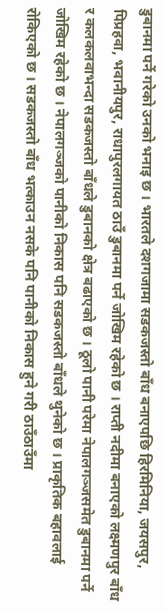डुबानमा पर्ने गरेको उनको भनाइ छ । भारतले दशगजामा सडकजस्तो बाँध बनाएपछि हिरमिनिया, जयसपुर, पिप्रहवा, भवानीयपुर, राधापुरलगायत ठाउँ डुबानमा पर्ने जोखिम रहेको छ । राप्ती नदीमा बनाएको लक्ष्मणपुर बाँध र कलकलवाभन्दा सडकजस्तो बाँधले डुबानको क्षेत्र बढाएको छ । ठूलो पानी परेमा नेपालगञ्जसमेत डुबानमा पर्ने जोखिम रहेको छ । नेपालगञ्जको पानीको निकास पनि सडकजस्तो बाँधले थुनेको छ । प्राकृतिक बहावलाई रोकिएको छ । सडकजस्तो बाँध भत्काउन नसके पनि पानीको निकास हुने गरी ठाउँठाउँमा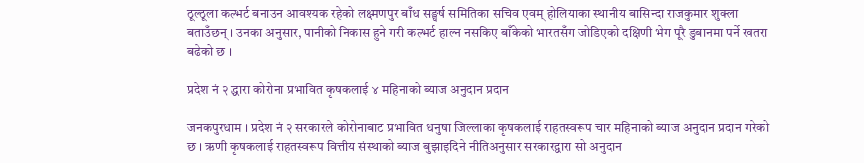ठूल्ठूला कल्भर्ट बनाउन आवश्यक रहेको लक्ष्मणपुर बाँध सङ्घर्ष समितिका सचिव एवम् होलियाका स्थानीय बासिन्दा राजकुमार शुक्ला बताउँछन् । उनका अनुसार, पानीको निकास हुने गरी कल्भर्ट हाल्न नसकिए बाँकेको भारतसँग जोडिएको दक्षिणी भेग पूरै डुबानमा पर्ने खतरा बढेको छ ।

प्रदेश नं २ द्धारा कोरोना प्रभावित कृषकलाई ४ महिनाको ब्याज अनुदान प्रदान

जनकपुरधाम । प्रदेश नं २ सरकारले कोरोनाबाट प्रभावित धनुषा जिल्लाका कृषकलाई राहतस्वरूप चार महिनाको ब्याज अनुदान प्रदान गरेको छ । ऋणी कृषकलाई राहतस्वरूप वित्तीय संस्थाको ब्याज बुझाइदिने नीतिअनुसार सरकारद्वारा सो अनुदान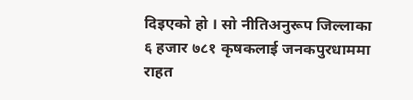दिइएको हो । सो नीतिअनुरूप जिल्लाका ६ हजार ७८१ कृषकलाई जनकपुरधाममा राहत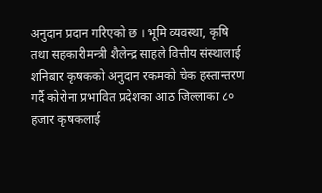अनुदान प्रदान गरिएको छ । भूमि व्यवस्था, कृषि तथा सहकारीमन्त्री शैलेन्द्र साहले वित्तीय संस्थालाई शनिबार कृषकको अनुदान रकमको चेक हस्तान्तरण गर्दै कोरोना प्रभावित प्रदेशका आठ जिल्लाका ८० हजार कृषकलाई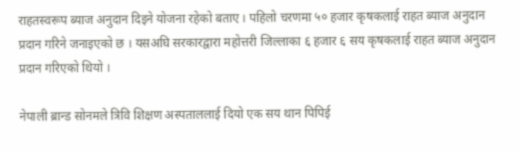राहतस्वरूप ब्याज अनुदान दिइने योजना रहेको बताए । पहिलो चरणमा ५० हजार कृषकलाई राहत ब्याज अनुदान प्रदान गरिने जनाइएको छ । यसअघि सरकारद्वारा महोत्तरी जिल्लाका ६ हजार ६ सय कृषकलाई राहत ब्याज अनुदान प्रदान गरिएको थियो ।

नेपाली ब्रान्ड सोनमले त्रिवि शिक्षण अस्पताललाई दियो एक सय थान पिपिई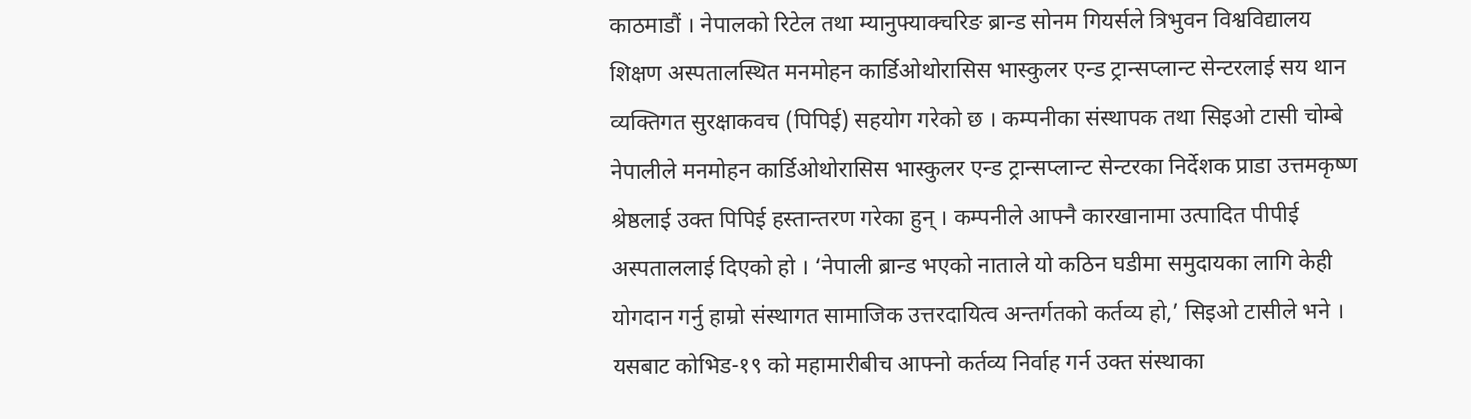काठमाडौं । नेपालको रिटेल तथा म्यानुफ्याक्चरिङ ब्रान्ड सोनम गियर्सले त्रिभुवन विश्वविद्यालय शिक्षण अस्पतालस्थित मनमोहन कार्डिओथोरासिस भास्कुलर एन्ड ट्रान्सप्लान्ट सेन्टरलाई सय थान व्यक्तिगत सुरक्षाकवच (पिपिई) सहयोग गरेको छ । कम्पनीका संस्थापक तथा सिइओ टासी चोम्बे नेपालीले मनमोहन कार्डिओथोरासिस भास्कुलर एन्ड ट्रान्सप्लान्ट सेन्टरका निर्देशक प्राडा उत्तमकृष्ण श्रेष्ठलाई उक्त पिपिई हस्तान्तरण गरेका हुन् । कम्पनीले आफ्नै कारखानामा उत्पादित पीपीई अस्पताललाई दिएको हो । ‘नेपाली ब्रान्ड भएको नाताले यो कठिन घडीमा समुदायका लागि केही योगदान गर्नु हाम्रो संस्थागत सामाजिक उत्तरदायित्व अन्तर्गतको कर्तव्य हो,’ सिइओ टासीले भने । यसबाट कोभिड-१९ को महामारीबीच आफ्नो कर्तव्य निर्वाह गर्न उक्त संस्थाका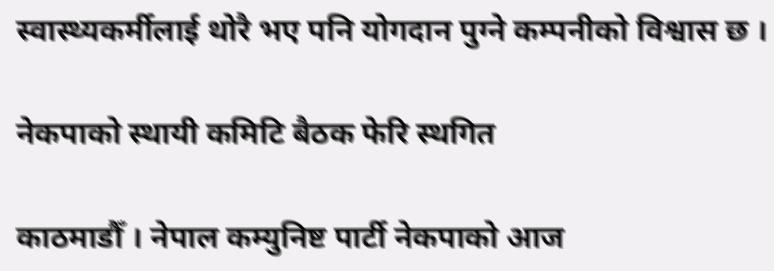स्वास्थ्यकर्मीलाई थोरै भए पनि योगदान पुग्ने कम्पनीको विश्वास छ ।

नेकपाको स्थायी कमिटि बैठक फेरि स्थगित

काठमाडौँ । नेपाल कम्युनिष्ट पार्टी नेकपाको आज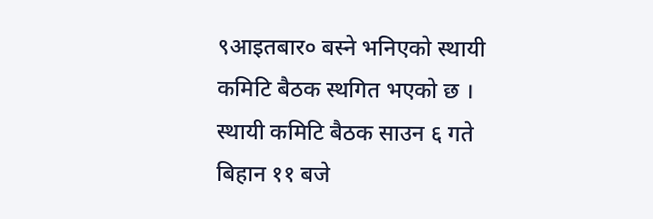९आइतबार० बस्ने भनिएको स्थायी कमिटि बैठक स्थगित भएको छ । स्थायी कमिटि बैठक साउन ६ गते बिहान ११ बजे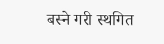बस्ने गरी स्थगित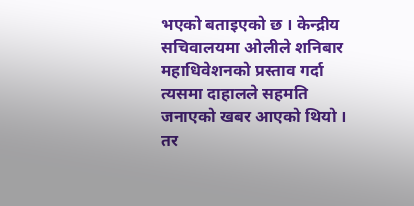भएको बताइएको छ । केन्द्रीय सचिवालयमा ओलीले शनिबार महाधिवेशनको प्रस्ताव गर्दा त्यसमा दाहालले सहमति जनाएको खबर आएको थियो । तर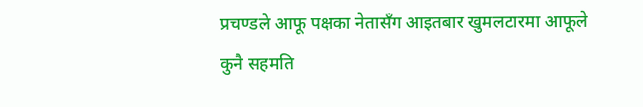प्रचण्डले आफू पक्षका नेतासँग आइतबार खुमलटारमा आफूले कुनै सहमति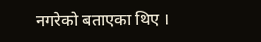नगरेको बताएका थिए ।